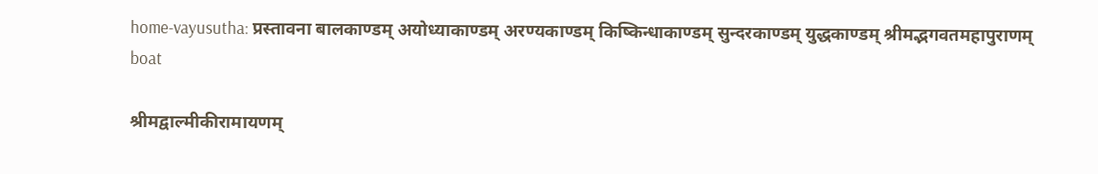home-vayusutha: प्रस्तावना बालकाण्डम् अयोध्याकाण्डम् अरण्यकाण्डम् किष्किन्धाकाण्डम् सुन्दरकाण्डम् युद्धकाण्डम् श्रीमद्भगवतमहापुराणम्
boat

श्रीमद्वाल्मीकीरामायणम्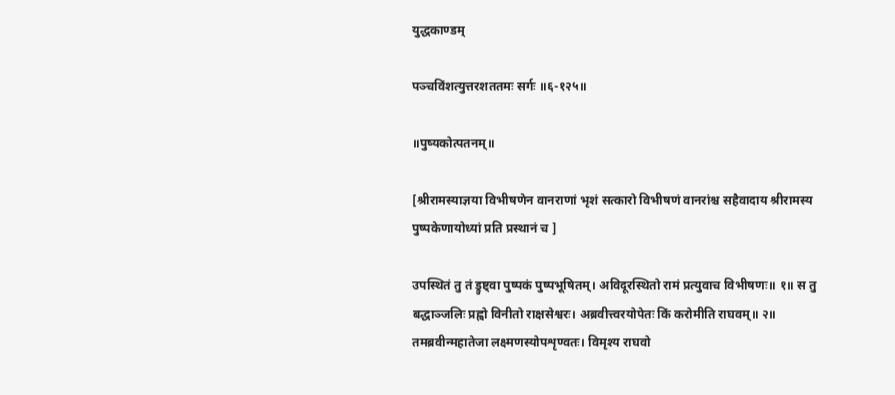युद्धकाण्डम्

पञ्चविंशत्युत्तरशततमः सर्गः ॥६-१२५॥

॥पुष्यकोत्पतनम्॥

[श्रीरामस्याज्ञया विभीषणेन वानराणां भृशं सत्कारो विभीषणं वानरांश्च सहैवादाय श्रीरामस्य पुष्पकेणायोध्यां प्रति प्रस्थानं च ]

उपस्थितं तु तं ड्रुष्ट्वा पुष्पकं पुष्पभूषितम्। अविदूरस्थितो रामं प्रत्युवाच विभीषणः॥ १॥ स तु बद्धाञ्जलिः प्रह्वो विनीतो राक्षसेश्वरः। अब्रवीत्त्वरयोपेतः किं करोमीति राघवम्॥ २॥ तमब्रवीन्महातेजा लक्ष्मणस्योपशृण्वतः। विमृश्य राघवो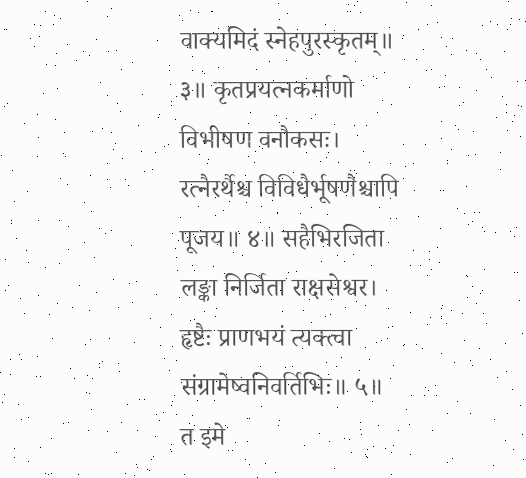वाक्यमिदं स्नेहपुरस्कृतम्॥ ३॥ कृतप्रयत्नकर्माणो विभीषण वनौकसः। रत्नैरर्थैश्च विविधैर्भूषणैश्चापि पूजय॥ ४॥ सहैभिरजिता लङ्का निर्जिता राक्षसेश्वर। हृष्टैः प्राणभयं त्यक्त्वा संग्रामेष्वनिवर्तिभिः॥ ५॥ त इमे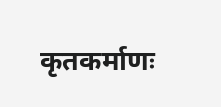कृतकर्माणः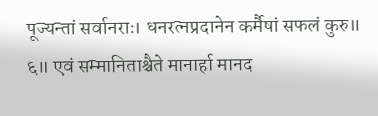पूज्यन्तां सर्वानराः। धनरत्नप्रदानेन कर्मैषां सफलं कुरु॥ ६॥ एवं सम्मानिताश्चैते मानार्हा मानद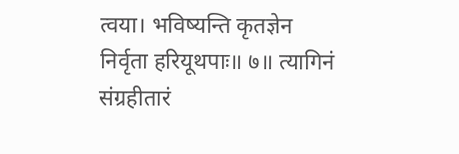त्वया। भविष्यन्ति कृतज्ञेन निर्वृता हरियूथपाः॥ ७॥ त्यागिनं संग्रहीतारं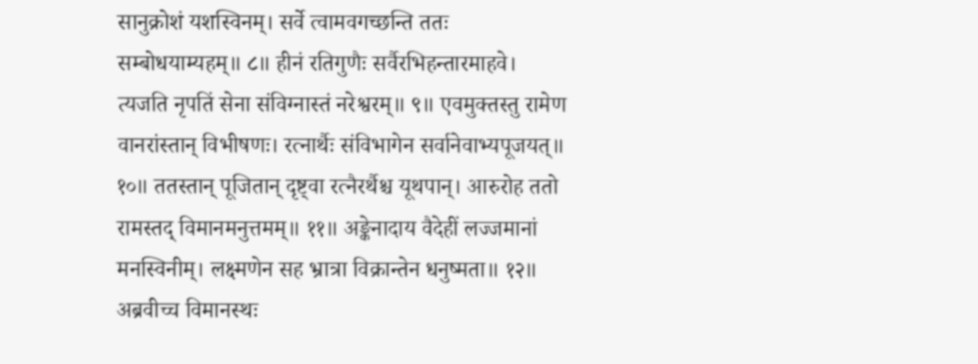सानुक्रोशं यशस्विनम्। सर्वे त्वामवगच्छन्ति ततः सम्बोधयाम्यहम्॥ ८॥ हीनं रतिगुणैः सर्वैरभिहन्तारमाहवे। त्यजति नृपतिं सेना संविग्नास्तं नरेश्वरम्॥ ९॥ एवमुक्तस्तु रामेण वानरांस्तान् विभीषणः। रत्नार्थैः संविभागेन सर्वानेवाभ्यपूजयत्॥ १०॥ ततस्तान् पूजितान् दृष्ट्वा रत्नैरर्थैश्च यूथपान्। आरुरोह ततो रामस्तद् विमानमनुत्तमम्॥ ११॥ अङ्केनादाय वैदेहीं लज्जमानां मनस्विनीम्। लक्ष्मणेन सह भ्रात्रा विक्रान्तेन धनुष्मता॥ १२॥ अब्रवीच्च विमानस्थः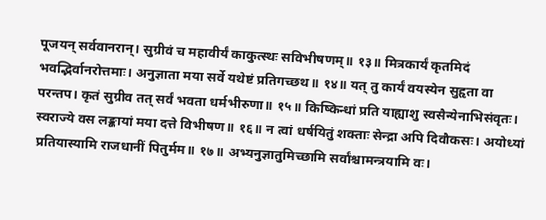पूजयन् सर्ववानरान्। सुग्रीवं च महावीर्यं काकुत्स्थः सविभीषणम्॥ १३॥ मित्रकार्यं कृतमिदं भवद्भिर्वानरोत्तमाः। अनुज्ञाता मया सर्वे यथेष्टं प्रतिगच्छथ॥ १४॥ यत् तु कार्यं वयस्येन सुहृता वा परन्तप। कृतं सुग्रीव तत् सर्वं भवता धर्मभीरुणा॥ १५॥ किष्किन्धां प्रति याह्याशु स्वसैन्येनाभिसंवृतः। स्वराज्ये वस लङ्कायां मया दत्ते विभीषण॥ १६॥ न त्वां धर्षयितुं शक्ताः सेन्द्रा अपि दिवौकसः। अयोध्यां प्रतियास्यामि राजधानीं पितुर्मम॥ १७॥ अभ्यनुज्ञातुमिच्छामि सर्वांश्चामन्त्रयामि वः।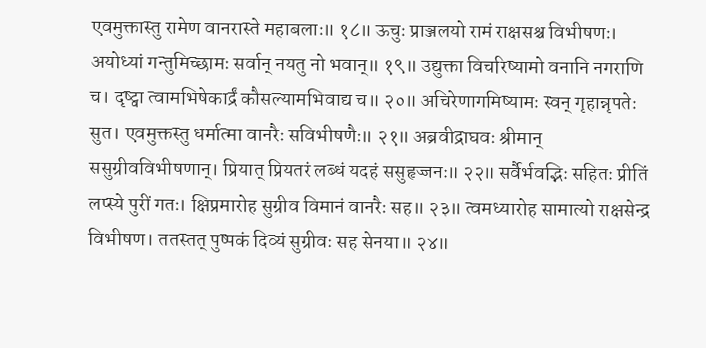एवमुक्तास्तु रामेण वानरास्ते महाबलाः॥ १८॥ ऊचुः प्राञ्जलयो रामं राक्षसश्च विभीषणः। अयोध्यां गन्तुमिच्छामः सर्वान् नयतु नो भवान्॥ १९॥ उद्युक्ता विचरिष्यामो वनानि नगराणि च। दृष्ट्वा त्वामभिषेकार्द्रं कौसल्यामभिवाद्य च॥ २०॥ अचिरेणागमिष्यामः स्वन् गृहान्नृपतेः सुत। एवमुक्तस्तु धर्मात्मा वानरैः सविभीषणैः॥ २१॥ अब्रवीद्राघवः श्रीमान् ससुग्रीवविभीषणान्। प्रियात् प्रियतरं लब्धं यदहं ससुहृज्जनः॥ २२॥ सर्वैर्भवद्भिः सहितः प्रीतिं लप्स्ये पुरीं गतः। क्षिप्रमारोह सुग्रीव विमानं वानरैः सह॥ २३॥ त्वमध्यारोह सामात्यो राक्षसेन्द्र विभीषण। ततस्तत् पुष्पकं दिव्यं सुग्रीवः सह सेनया॥ २४॥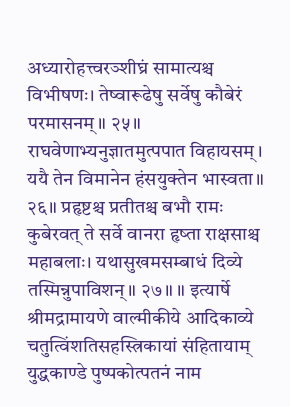अध्यारोहत्त्वरञ्शीघ्रं सामात्यश्च विभीषणः। तेष्वारूढेषु सर्वेषु कौबेरं परमासनम्॥ २५॥ राघवेणाभ्यनुज्ञातमुत्पपात विहायसम्। ययै तेन विमानेन हंसयुक्तेन भास्वता॥ २६॥ प्रहृष्टश्च प्रतीतश्च बभौ रामः कुबेरवत् ते सर्वे वानरा हृष्ता राक्षसाश्च महाबलाः। यथासुखमसम्बाधं दिव्ये तस्मिन्नुपाविशन्॥ २७॥ ॥ इत्यार्षे श्रीमद्रामायणे वाल्मीकीये आदिकाव्ये चतुत्विंशतिसहस्त्रिकायां संहितायाम् युद्धकाण्डे पुष्पकोत्पतनं नाम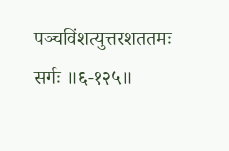पञ्चविंशत्युत्तरशततमः सर्गः ॥६-१२५॥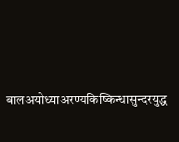बालअयोध्याअरण्यकिष्किन्धासुन्दरयुद्ध